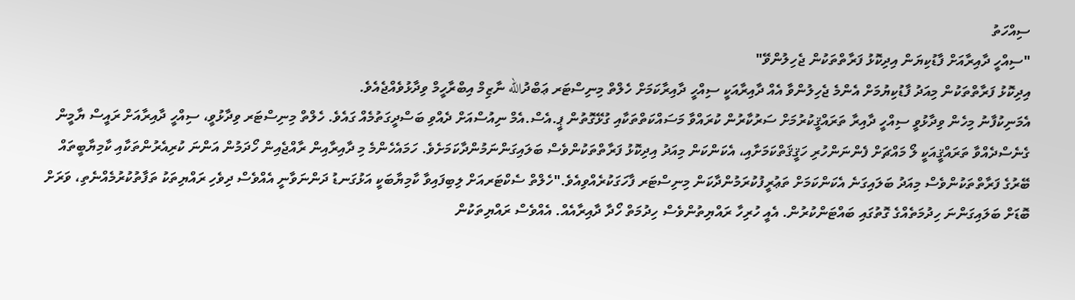ސިއްހަތު
"ސިއްހީ ދާއިރާއަށް ފާޑުކިޔަން އިދިކޮޅު ފަރާތްތަކުން ޖެހިލުންވޭ"
އިދިކޮޅު ފަރާތްތަކުން މިއަދު ފާޑުކިޔުމަށް އެންމެ ޖެހިލުންވާ އެއް ދާއިރާއަކީ ސިއްހީ ދާއިރާކަމަށް ހެލްތް މިނިސްޓަރ ޢަބްދުالله ނާޒިމް އިބްރާހީމް ވިދާޅުވެއްޖެއެވެ.
އެމަނިކުފާނު މިހެން ވިދާޅުވީ ސިއްހީ ދާއިރާ ތަރައްޤީކުރުމަށް ސަރުކާރުން ކުރައްވާ މަސައްކަތްތަކާއި ގުޅޭގޮތުން ޕީ.އެސް.އެމް ނިއުސްއަށް ދެއްވި ބަސްދީގަތުމެއް ގައެވެ. ހެލްތް މިނިސްޓަރ ވިދާޅުވީ، ސިއްހީ ދާއިރާއަށް ރައީސް ޔާމީން ގެނެސްދެއްވާ ތަރައްޤީއަކީ ލޯ މައްޗަށް ފެންނަންހުރި ހަޤީޤަތްކަމަށާއި، އެކަންކަން މިއަދު އިދިކޮޅު ފަރާތްތަކުންވެސް ބަލައިގަންނަމުންދާކަމަށެވެ. ހަމައެހެންމެ މި ދާއިރާއިން ރާއްޖެއިން ހޯދަމުން އަންނަ ކުރިއެރުންތަކާއި ކާމިޔާބީތައް ބޭރުގެ ފަރާތްތަކުންވެސް މިއަދު ބަލައިގަނެ އެކަންކަމަށް ތަޢުރީފުކުރަމުންދާކަން މިނިސްޓަރ ފާހަގަކުރެއްވިއެވެ."ހެލްތް ސެކްޓަރއަށް ލިބިފައިވާ ކާމިޔާބަކީ އަޅުގަނޑު ދަންނަވާނީ އެއްވެސް ދިވެހި ރައްޔިތަކު ތަފާތުކުރުމެއްނެތި، ވަރަށް ބޮޑަށް ބަލައިގަންނަ ހިދުމަތެއްގެ ގޮތުގައި ބައްޓަންކުރުން. އެއީ ހުރިހާ ރައްޔިތުންވެސް ހިދުމަތް ހޯދާ ދާއިރާއެއް. އެއްވެސް ރައްޔިތަކުން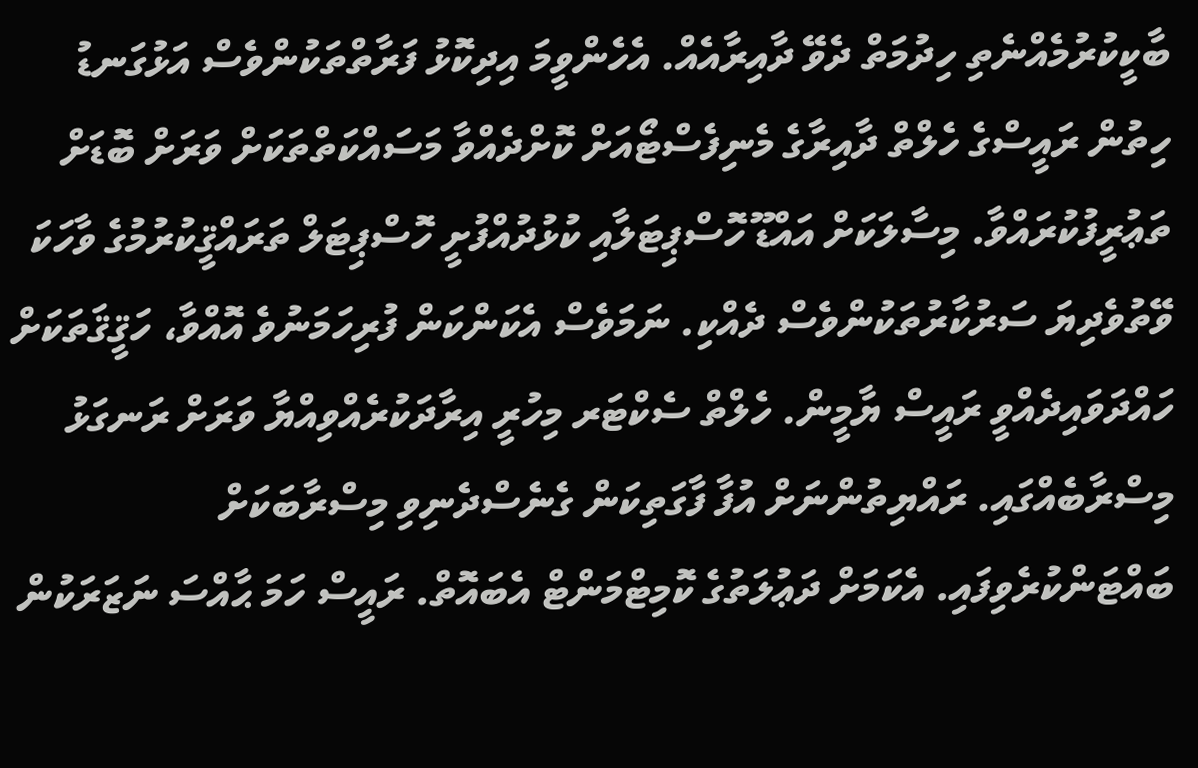ބާކީކުރުމެއްނެތި ހިދުމަތް ދެވޭ ދާއިރާއެއް. އެހެންވީމަ އިދިކޮޅު ފަރާތްތަކުންވެސް އަޅުގަނޑު ހިތުން ރައީސްގެ ހެލްތް ދާއިރާގެ މެނިފެސްޓޯއަށް ކޮށްދެއްވާ މަސައްކަތްތަކަށް ވަރަށް ބޮޑަށް ތަޢުރީފުކުރައްވާ. މިސާލަކަށް އައްޑޫ ހޮސްޕިޓަލާއި ކުޅުދުއްފުށީ ހޮސްޕިޓަލް ތަރައްޤީކުރުމުގެ ވާހަކަ ވޭތުވެދިޔަ ސަރުކާރުތަކުންވެސް ދެއްކި. ނަމަވެސް އެކަންކަން ފުރިހަމަނުވެ އޮއްވާ، ހަޤީޤަތަކަށް ހައްދަވައިދެއްވީ ރައީސް ޔާމީން. ހެލްތް ސެކްޓަރ މިހުރީ އިރާދަކުރެއްވިއްޔާ ވަރަށް ރަނގަޅު މިސްރާބެއްގައި. ރައްޔިތުންނަށް އުފާ ފާގަތިކަން ގެނެސްދެނިވި މިސްރާބަކަށް ބައްޓަންކުރެވިފައި. އެކަމަށް ދަޢުލަތުގެ ކޮމިޓްމަންޓް އެބައޮތް. ރައީސް ހަމަ ޙާއްސަ ނަޒަރަކުން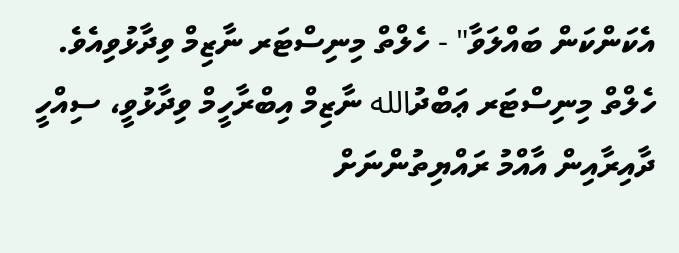އެކަންކަން ބައްލަވާ" - ހެލްތް މިނިސްޓަރ ނާޒިމް ވިދާޅުވިއެވެ.
ހެލްތް މިނިސްޓަރ ޢަބްދުالله ނާޒިމް އިބްރާހީމް ވިދާޅުވީ، ސިއްހީ ދާއިރާއިން އާއްމު ރައްޔިތުންނަށް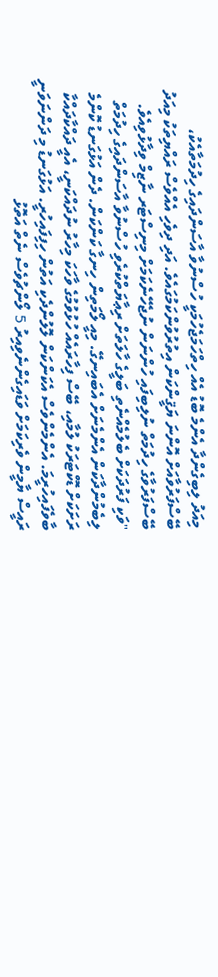މިއަދު ލިބިގެންދާ އެންމެ ބޮޑު އެއް ހިތްހަމަޖެހުމަކީ ހުސްނުވާ އާސަންދައިގެ ހިދުމަތާއެކު، ބޭސްފަރުވާއަށް އޮންނަ ޔަޤީންކަން އިތުރުވުންކަމުގައެވެ. އަދި ދިވެހި އެއްވެސް ރައްޔިތަކު މިއަދު ބޭސްފަރުވާގެ ހިދުމަތް ނުލިބިފައި ހުންނަން ނުޖެހޭނެކަމަށް މިނިސްޓަރ ނާޒިމް ވިދާޅުވިއެވެ.
"ވަކި ފަރުދަކަށް ބެލުމެއްނެތި ބަލީގެ ހާލަތަށް ރިޢާޔަތްކުރެވި ހުސްނުވާ އާސަންދައިގެ ހިދުމަތް ލިބެމުންދާކަން އެންމެނަށް އެބައިނގޭ. މިއީ ލޯމަތިން ހިނގާ ކަންކަން. ދެން އަޅުގަނޑު ކޮންމެ ރަށަކަށް ޑޮކްޓަރަކު ލުމާއި، ބޭސް ފިހާރައެއް ހުޅުވުމުގެ ވާހަކަ މިހާރު ނުދައްކަނީ، އެއީ ދައްކާދައްކާ ބާވެފައިހުރީމަ. އެންމެންވެސް އެކަންކަން ލޮލުންދެކި އަތުން ހިފިފައިހުރީ. އަޅުގަނޑު މި ދަންނަވަނީ ރައީސް ޔާމީން ވެރިކަމަށް ވަޑައިގެންނެވިއިރު 5 ލޯންޗުވެސް ނެތް އަތޮޅު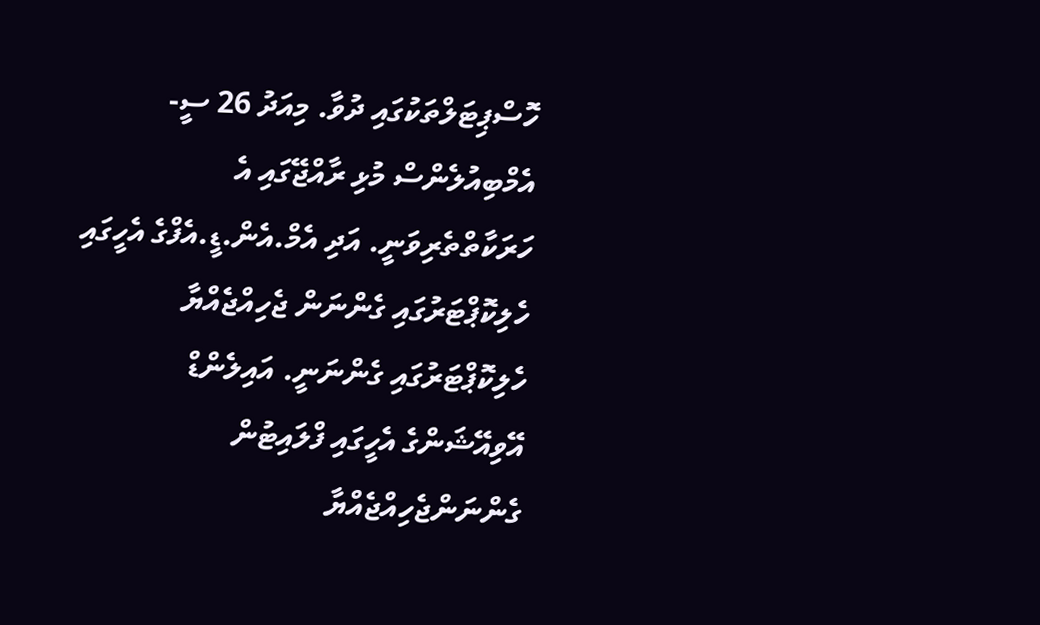ހޮސްޕިޓަލްތަކުގައި ދުވާ. މިއަދު 26 ސީ-އެމްބިއުލެންސް މުޅި ރާއްޖޭގައި އެ ހަރަކާތްތެރިވަނީ. އަދި އެމް.އެން.ޑީ.އެފްގެ އެހީގައި ހެލިކޮޕްޓަރުގައި ގެންނަން ޖެހިއްޖެއްޔާ ހެލިކޮޕްޓަރުގައި ގެންނަނީ. އައިލެންޑް އޭވިއޭޝަންގެ އެހީގައި ފްލައިޓުން ގެންނަންޖެހިއްޖެއްޔާ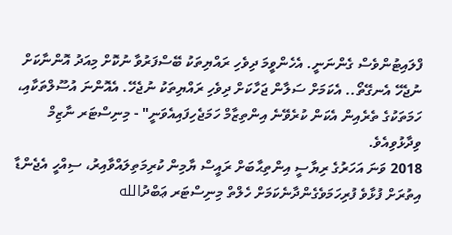ފްލައިޓުންވެސް ގެންނަނީ. އެހެންވީމަ ދިވެހި ރައްޔިތަކު ބޭސްފަރުވާ ނުކޮށް މިއަދު އޮންނާކަށް ނުޖެހޭ އެނގޭތޯ.. އެކަމަށް ސަލާން ޖަހާކަށް ދިވެހި ރައްޔިތަކު ނުޖެހޭ. އެއޮންނަ އުސޫލްތަކާއި، ހަމަތަކުގެ ތެރެއިން އެކަން ކުރެވޭނެ އިންތިޒާމް ހަމަޖެހިފައިއެވަނީ" - މިނިސްޓަރ ނާޒިމް ވިދާޅުވިއެވެ.
2018 ވަނަ އަހަރުގެ ރިޔާސީ އިންތިޙާބަށް ރައީސް ޔާމިން ކުރިމަތިލައްވާއިރު، ސިއްހީ އެޖެންޑާ އިތުރަށް ފުޅާވެ ފުރިހަމަވެގެންދާނެކަމަށް ހެލްތް މިނިސްޓަރ ޢަބްދުالله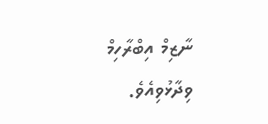ނާޒިމް އިބްރާހިމް ވިދާޅުވިއެވެ.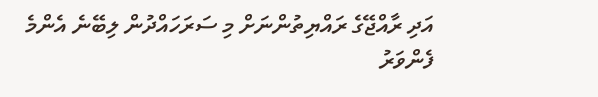އަދި ރާއްޖޭގެ ރައްޔިތުންނަށް މި ސަރަހައްދުން ލިބޭނެ އެންމެ ފެންވަރު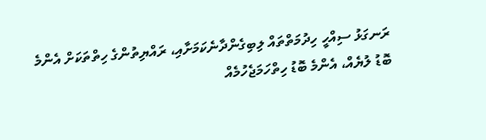ރަނގަޅު ސިއްހީ ހިދުމަތްތައް ލިބިގެންދާނެކަމަށާއި، ރައްޔިތުންގެ ހިތްތަކަށް އެންމެ ބޮޑު ލުޔެއް، އެންމެ ބޮޑު ހިތްހަމަޖެހުމެއް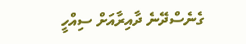ގެނެސްދޭނެ ދާއިރާއަށް ސިއްހީ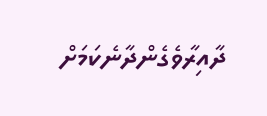ދާއިރާވެގެންދާނެކަމަށް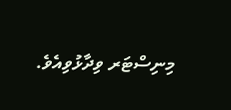މިނިސްޓަރ ވިދާޅުވިއެވެ.